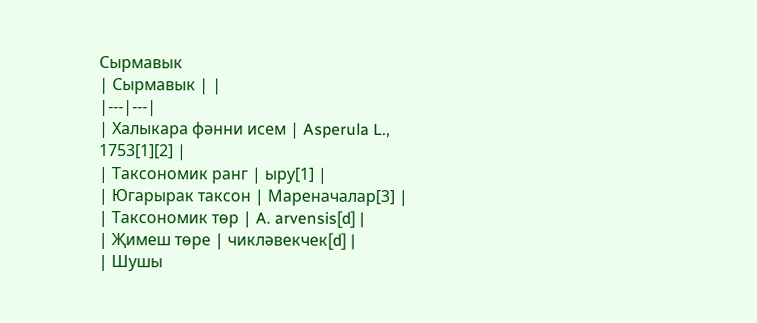Сырмавык
| Сырмавык | |
|---|---|
| Халыкара фәнни исем | Asperula L., 1753[1][2] |
| Таксономик ранг | ыру[1] |
| Югарырак таксон | Мареначалар[3] |
| Таксономик төр | A. arvensis[d] |
| Җимеш төре | чикләвекчек[d] |
| Шушы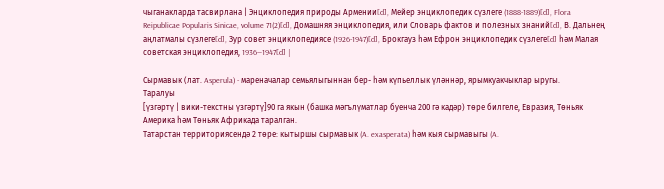чыганакларда тасвирлана | Энциклопедия природы Армении[d], Мейер энциклопедик сүзлеге (1888-1889)[d], Flora Reipublicae Popularis Sinicae, volume 71(2)[d], Домашняя энциклопедия, или Словарь фактов и полезных знаний[d], В. Дальнең аңлатмалы сүзлеге[d], Зур совет энциклопедиясе (1926-1947)[d], Брокгауз һәм Ефрон энциклопедик сүзлеге[d] һәм Малая советская энциклопедия, 1936—1947[d] |

Сырмавык (лат. Asperula) - мареначалар семьялыгыннан бер- һәм күпьеллык үләннәр, ярымкуакчыклар ыругы.
Таралуы
[үзгәртү | вики-текстны үзгәртү]90 га якын (башка мәгълүматлар буенча 200 гә кадәр) төре билгеле, Евразия, Төньяк Америка һәм Төньяк Африкада таралган.
Татарстан территориясендә 2 төре: кытыршы сырмавык (A. exasperata) һәм кыя сырмавыгы (A.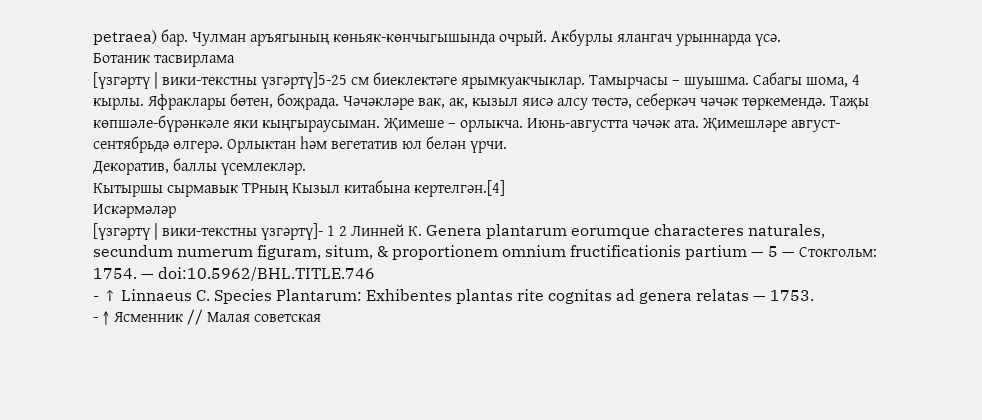petraea) бар. Чулман аръягының көньяк-көнчыгышында очрый. Акбурлы ялангач урыннарда үсә.
Ботаник тасвирлама
[үзгәртү | вики-текстны үзгәртү]5-25 см биеклектәге ярымкуакчыклар. Тамырчасы – шуышма. Сабагы шома, 4 кырлы. Яфраклары бөтен, боҗрада. Чәчәкләре вак, ак, кызыл яисә алсу төстә, себеркәч чәчәк төркемендә. Таҗы көпшәле-бүрәнкәле яки кыңгыраусыман. Җимеше – орлыкча. Июнь-августта чәчәк ата. Җимешләре август-сентябрьдә өлгерә. Орлыктан һәм вегетатив юл белән үрчи.
Декоратив, баллы үсемлекләр.
Кытыршы сырмавык ТРның Кызыл китабына кертелгән.[4]
Искәрмәләр
[үзгәртү | вики-текстны үзгәртү]- 1 2 Линней К. Genera plantarum eorumque characteres naturales, secundum numerum figuram, situm, & proportionem omnium fructificationis partium — 5 — Стокгольм: 1754. — doi:10.5962/BHL.TITLE.746
- ↑ Linnaeus C. Species Plantarum: Exhibentes plantas rite cognitas ad genera relatas — 1753.
- ↑ Ясменник // Малая советская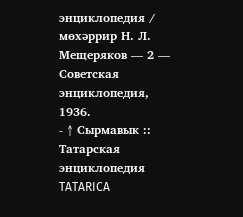энциклопедия / мөхәррир Н. Л. Мещеряков — 2 — Советская энциклопедия, 1936.
- ↑ Сырмавык :: Татарская энциклопедия TATARICA